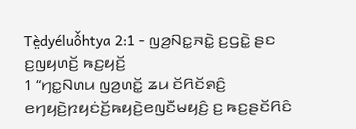Tè̤dyéluô̌htya 2:1 - ꤜꤤ꤬ꤡꤢ꤭ꤏꤢꤧ꤭ ꤢ꤬ꤞꤢꤧ꤭ ꤔꤢ ꤢ꤬ꤜꤟꤛꤢꤩ꤬ ꤒꤢ꤬ꤟꤢꤩ꤬
1 “ꤚꤢ꤭ꤡꤛꤣ ꤜꤤ꤬ꤛꤢꤩ꤭ ꤘꤣ ꤢꤩꤖꤢꤩꤎꤢꤨ꤬ ꤕꤚꤟꤢꤧ꤬ꤐꤟꤢꤦꤢꤩ꤬ꤒꤟꤢꤧ꤬ꤕꤜꤢꤪꤗꤟꤢꤨ꤬ ꤢ꤬ ꤒꤢ꤬ꤔꤢꤩꤖꤢꤨ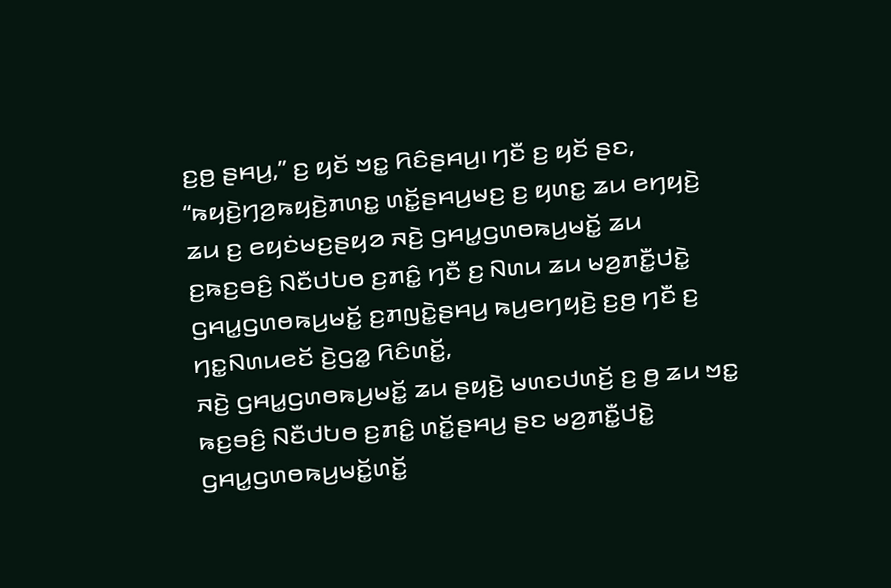ꤢ꤬ꤥ꤬ ꤔꤌꤣ꤬,” ꤢ꤬ ꤟꤢꤩ ꤠꤢ꤭ ꤖꤢꤨꤔꤌꤣ꤬꤯ ꤚꤢꤪ ꤢ꤬ ꤟꤢꤩ ꤔꤢ, “ꤒꤟꤢꤧ꤬ꤚꤤ꤬ꤒꤟꤢꤧ꤬ꤊꤛꤢ꤭ ꤛꤢꤩ꤭ꤔꤌꤣ꤬ꤗꤢ꤬ ꤢ꤬ ꤟꤛꤢ꤭ ꤘꤣ ꤕꤚꤟꤢꤧ꤬ ꤘꤣ ꤢ꤬ ꤕꤟꤢꤦꤗꤢ꤬ꤔꤟꤤ ꤏꤢꤧ꤬ ꤞꤌꤣ꤭ꤞꤛꤥꤒꤣ꤬ꤗꤢꤩ꤭ ꤘꤣ ꤢ꤬ꤒꤢ꤬ꤋꤢꤨ꤬ ꤡꤢꤪꤓꤝꤥ ꤢ꤬ꤊꤢꤨ꤭ ꤚꤢꤪ ꤢ꤬ ꤡꤛꤣ ꤘꤣ ꤗꤤ꤬ꤊꤢꤪ꤭ꤓꤢꤧ꤭ ꤞꤌꤣ꤭ꤞꤛꤥꤒꤣ꤬ꤗꤢꤩ꤭ ꤢ꤬ꤊꤜꤢꤧ꤭ꤔꤌꤣ꤬ ꤒꤣ꤬ꤕꤚꤟꤢꤧ꤬ ꤢ꤬ꤥ꤬ ꤚꤢꤪ ꤢ꤬ ꤚꤢ꤭ꤡꤛꤣꤕꤢꤩ ꤢꤧ꤬ꤞꤤ꤭ ꤖꤢꤨꤛꤢꤩ꤭,
ꤏꤢꤧ꤬ ꤞꤌꤣ꤭ꤞꤛꤥꤒꤣ꤬ꤗꤢꤩ꤭ ꤘꤣ ꤔꤟꤢꤧ꤬ ꤗꤛꤢꤓꤛꤢꤩ꤬ ꤢ꤬ ꤥ꤬ ꤘꤣ ꤠꤢ꤭ ꤒꤢ꤬ꤋꤢꤨ꤬ ꤡꤢꤪꤓꤝꤥ ꤢ꤬ꤊꤢꤨ꤭ ꤛꤢꤩ꤭ꤔꤌꤣ꤬ ꤔꤢ ꤗꤤ꤬ꤊꤢꤪ꤭ꤓꤢꤧ꤭ ꤞꤌꤣ꤭ꤞꤛꤥꤒꤣ꤬ꤗꤢꤩ꤭ꤛꤢꤩ꤭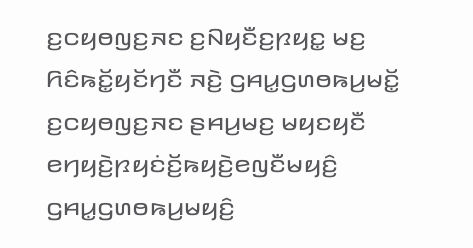ꤢ꤬ꤍꤟꤥꤜꤢ꤬ꤏꤢ ꤢ꤬ꤡꤟꤢꤪꤢ꤬ꤐꤟꤢ꤭ ꤗꤢ꤬ ꤖꤢꤨꤒꤢꤩ꤭ꤟꤢꤩꤚꤢꤪ ꤏꤢꤧ꤬ ꤞꤌꤣ꤭ꤞꤛꤥꤒꤣ꤬ꤗꤢꤩ꤭ ꤢ꤬ꤍꤟꤥꤜꤢ꤬ꤏꤢ ꤔꤌꤣ꤬ꤗꤢ꤬ ꤗꤟꤢꤟꤢꤪ ꤕꤚꤟꤢꤧ꤬ꤐꤟꤢꤦꤢꤩ꤬ꤒꤟꤢꤧ꤬ꤕꤜꤢꤪꤗꤟꤢꤨ꤬ ꤞꤌꤣ꤭ꤞꤛꤥꤒꤣ꤬ꤗꤟꤢꤨ꤬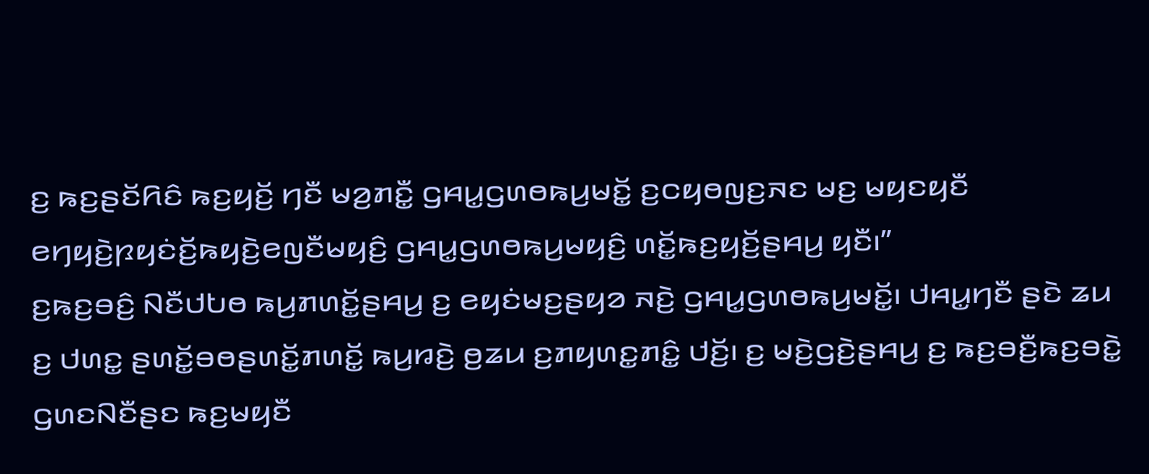ꤢ꤬ ꤒꤢ꤬ꤔꤢꤩꤖꤢꤨ ꤒꤢ꤬ꤟꤢꤩ꤬ ꤚꤢꤪ ꤗꤤ꤬ꤊꤢꤪ꤭ ꤞꤌꤣ꤭ꤞꤛꤥꤒꤣ꤬ꤗꤢꤩ꤭ ꤢ꤬ꤍꤟꤥꤜꤢ꤬ꤏꤢ ꤗꤢ꤬ ꤗꤟꤢꤟꤢꤪ ꤕꤚꤟꤢꤧ꤬ꤐꤟꤢꤦꤢꤩ꤬ꤒꤟꤢꤧ꤬ꤕꤜꤢꤪꤗꤟꤢꤨ꤬ ꤞꤌꤣ꤭ꤞꤛꤥꤒꤣ꤬ꤗꤟꤢꤨ꤬ ꤛꤢꤩ꤭ꤒꤢ꤬ꤟꤢꤩ꤬ꤔꤌꤣ꤬ ꤟꤢꤪ꤯”
ꤢ꤬ꤒꤢ꤬ꤋꤢꤨ꤬ ꤡꤢꤪꤓꤝꤥ ꤒꤣ꤬ꤊꤛꤢꤩ꤭ꤔꤌꤣ꤬ ꤢ꤬ ꤕꤟꤢꤦꤗꤢ꤬ꤔꤟꤤ ꤏꤢꤧ꤬ ꤞꤌꤣ꤭ꤞꤛꤥꤒꤣ꤬ꤗꤢꤩ꤭꤯ ꤓꤌꤣ꤭ꤚꤢꤪ ꤔꤢꤧ ꤘꤣ ꤢ꤬ ꤓꤛꤢ꤭ ꤔꤛꤢꤩ꤭ꤋꤥꤔꤛꤢꤩ꤭ꤊꤛꤢꤩ꤭ ꤒꤣ꤬ꤙꤢꤧ꤬ ꤥ꤬ꤘꤣ ꤢ꤬ꤊꤟꤛꤢ꤭ꤊꤢꤨ꤭ ꤓꤢꤩ꤬꤯ ꤢ꤬ ꤗꤢꤧ꤬ꤞꤢꤧ꤬ꤔꤌꤣ꤬ ꤢ꤬ ꤒꤢ꤬ꤋꤢꤪ꤬ꤒꤢ꤬ꤋꤢꤧ꤭ ꤞꤛꤢꤡꤢꤪꤔꤢ ꤒꤢ꤬ꤗꤟꤢꤪ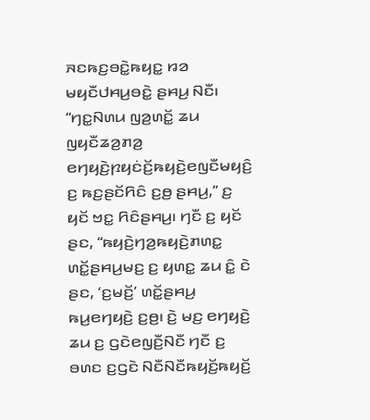ꤏꤢꤒꤢ꤬ꤋꤢꤧ꤭ꤒꤟꤢ꤭ ꤙꤤ ꤗꤟꤢꤪꤓꤌꤣ꤬ꤋꤢꤧ꤭ ꤔꤌꤣ꤬ ꤡꤢꤪ꤯
“ꤚꤢ꤭ꤡꤛꤣ ꤜꤤ꤬ꤛꤢꤩ꤭ ꤘꤣ ꤜꤟꤢꤪꤘꤤ꤬ꤊꤤ꤬ ꤕꤚꤟꤢꤧ꤬ꤐꤟꤢꤦꤢꤩ꤬ꤒꤟꤢꤧ꤬ꤕꤜꤢꤪꤗꤟꤢꤨ꤬ ꤢ꤬ ꤒꤢ꤬ꤔꤢꤩꤖꤢꤨ ꤢ꤬ꤥ꤬ ꤔꤌꤣ꤬,” ꤢ꤬ ꤟꤢꤩ ꤠꤢ꤭ ꤖꤢꤨꤔꤌꤣ꤬꤯ ꤚꤢꤪ ꤢ꤬ ꤟꤢꤩ ꤔꤢ, “ꤒꤟꤢꤧ꤬ꤚꤤ꤬ꤒꤟꤢꤧ꤬ꤊꤛꤢ꤭ ꤛꤢꤩ꤭ꤔꤌꤣ꤬ꤗꤢ꤬ ꤢ꤬ ꤟꤛꤢ꤭ ꤘꤣ ꤢꤨ꤭ ꤢꤧ ꤔꤢ, ‘ꤢ꤬ꤗꤢꤩ꤬’ ꤛꤢꤩ꤭ꤔꤌꤣ꤬ ꤒꤣ꤬ꤕꤚꤟꤢꤧ꤬ ꤢ꤬ꤥ꤬꤯ ꤢꤧ꤬ ꤗꤢ꤬ ꤕꤚꤟꤢꤧ꤬ ꤘꤣ ꤢ꤬ ꤞꤢꤧꤕꤜꤢꤪ꤬ꤡꤢꤪ ꤚꤢꤪ ꤢ꤬ ꤋꤛꤢ ꤢ꤬ꤞꤢꤧ ꤡꤢꤪꤡꤢꤪꤒꤟꤢꤩ꤬ꤒꤟꤢꤩ꤬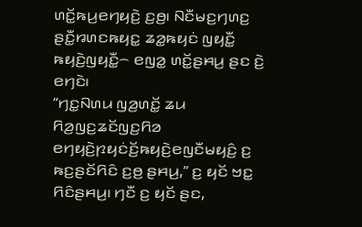ꤛꤢꤩ꤭ꤒꤣ꤬ꤕꤚꤟꤢꤧ꤬ ꤢ꤬ꤥ꤬꤯ ꤡꤢꤪꤗꤢ꤬ꤚꤛꤢ꤬ ꤔꤢꤪ꤭ꤙꤛꤢꤒꤟꤢ꤭ ꤘꤤ꤭ꤒꤟꤢꤦ ꤜꤟꤢꤪ꤭ ꤒꤟꤢꤧ꤬ꤜꤟꤢꤪ꤭꤮ ꤕꤜꤤ꤭ ꤛꤢꤩ꤭ꤔꤌꤣ꤬ ꤔꤢ ꤢꤧ꤬ ꤕꤚꤢꤧ꤯
“ꤚꤢ꤭ꤡꤛꤣ ꤜꤤ꤬ꤛꤢꤩ꤭ ꤘꤣ ꤖꤤ꤬ꤜꤢ꤬ꤘꤢꤩꤜꤢ꤬ꤖꤤ ꤕꤚꤟꤢꤧ꤬ꤐꤟꤢꤦꤢꤩ꤬ꤒꤟꤢꤧ꤬ꤕꤜꤢꤪꤗꤟꤢꤨ꤬ ꤢ꤬ ꤒꤢ꤬ꤔꤢꤩꤖꤢꤨ ꤢ꤬ꤥ꤬ ꤔꤌꤣ꤬,” ꤢ꤬ ꤟꤢꤩ ꤠꤢ꤭ ꤖꤢꤨꤔꤌꤣ꤬꤯ ꤚꤢꤪ ꤢ꤬ ꤟꤢꤩ ꤔꤢ,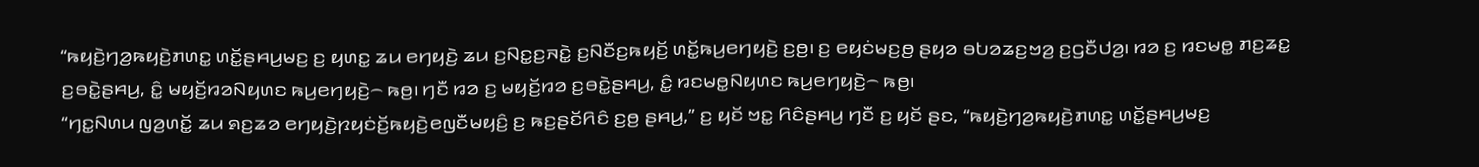“ꤒꤟꤢꤧ꤬ꤚꤤ꤬ꤒꤟꤢꤧ꤬ꤊꤛꤢ꤭ ꤛꤢꤩ꤭ꤔꤌꤣ꤬ꤗꤢ꤬ ꤢ꤬ ꤟꤛꤢ꤭ ꤘꤣ ꤕꤚꤟꤢꤧ꤬ ꤘꤣ ꤢ꤬ꤡꤢ꤭ꤢ꤬ꤏꤢꤧ꤭ ꤢ꤬ꤡꤢꤪꤢ꤬ꤒꤟꤢꤩ꤬ ꤛꤢꤩ꤭ꤒꤣ꤬ꤕꤚꤟꤢꤧ꤬ ꤢ꤬ꤥ꤬꤯ ꤢ꤬ ꤕꤟꤢꤦꤗꤢ꤬ꤥ꤬ ꤔꤟꤤ ꤋꤝꤤꤘꤢ꤬ꤠꤤ꤬ ꤢ꤬ꤞꤢꤪꤓꤤ꤬꤯ ꤙꤤ ꤢ꤬ ꤙꤢꤗꤥ꤭ ꤊꤢ꤬ꤘꤢ꤭ ꤢ꤬ꤋꤢꤧ꤭ꤔꤌꤣ꤬, ꤢꤨ꤭ ꤗꤟꤢꤩ꤬ꤙꤤꤡꤟꤛꤢ ꤒꤣ꤬ꤕꤚꤟꤢꤧ꤬꤮ ꤒꤥ꤬꤯ ꤚꤢꤪ ꤙꤤ ꤢ꤬ ꤗꤟꤢꤩ꤬ꤙꤤ ꤢ꤬ꤋꤢꤧ꤭ꤔꤌꤣ꤬, ꤢꤨ꤭ ꤙꤢꤗꤥ꤭ꤡꤟꤛꤢ ꤒꤣ꤬ꤕꤚꤟꤢꤧ꤬꤮ ꤒꤥ꤬꤯
“ꤚꤢ꤭ꤡꤛꤣ ꤜꤤ꤬ꤛꤢꤩ꤭ ꤘꤣ ꤎꤢ꤬ꤘꤤ ꤕꤚꤟꤢꤧ꤬ꤐꤟꤢꤦꤢꤩ꤬ꤒꤟꤢꤧ꤬ꤕꤜꤢꤪꤗꤟꤢꤨ꤬ ꤢ꤬ ꤒꤢ꤬ꤔꤢꤩꤖꤢꤨ ꤢ꤬ꤥ꤬ ꤔꤌꤣ꤬,” ꤢ꤬ ꤟꤢꤩ ꤠꤢ꤭ ꤖꤢꤨꤔꤌꤣ꤬ ꤚꤢꤪ ꤢ꤬ ꤟꤢꤩ ꤔꤢ, “ꤒꤟꤢꤧ꤬ꤚꤤ꤬ꤒꤟꤢꤧ꤬ꤊꤛꤢ꤭ ꤛꤢꤩ꤭ꤔꤌꤣ꤬ꤗꤢ꤬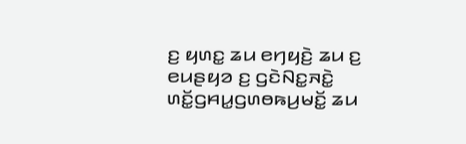ꤢ꤬ ꤟꤛꤢ꤭ ꤘꤣ ꤕꤚꤟꤢꤧ꤬ ꤘꤣ ꤢ꤬ ꤕꤣꤔꤟꤤ ꤢ꤬ ꤞꤢꤧꤡꤢ꤭ꤏꤢꤧ꤭ ꤛꤢꤩ꤭ꤞꤌꤣ꤭ꤞꤛꤥꤒꤣ꤬ꤗꤢꤩ꤭ ꤘꤣ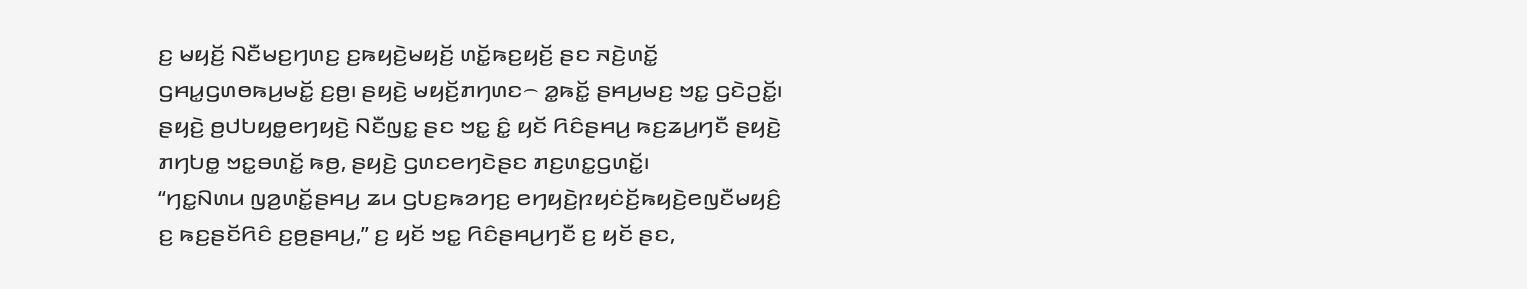ꤢ꤬ ꤗꤟꤢꤩ꤬ ꤡꤢꤪꤗꤢ꤬ꤚꤛꤢ꤬ ꤢ꤬ꤒꤟꤢꤧ꤬ꤗꤟꤢꤩ꤬ ꤛꤢꤩ꤭ꤒꤢ꤬ꤟꤢꤩ꤬ ꤔꤢ ꤏꤢꤧ꤬ꤛꤢꤩ꤭ ꤞꤌꤣ꤭ꤞꤛꤥꤒꤣ꤬ꤗꤢꤩ꤭ ꤢ꤬ꤥ꤬꤯ ꤔꤟꤢꤧ꤬ ꤗꤟꤢꤩ꤬ꤊꤚꤛꤢ꤮ ꤤ꤭ꤒꤢꤩ꤭ ꤔꤌꤣ꤬ꤗꤢ꤬ ꤠꤢ꤭ ꤞꤢꤧꤑꤢꤩ꤭꤯ ꤔꤟꤢꤧ꤬ ꤥ꤬ꤓꤝꤟꤥ꤭ꤕꤚꤟꤢꤧ꤬ ꤡꤢꤪꤜꤢ꤭ ꤔꤢ ꤠꤢ꤭ ꤢꤨ꤭ ꤟꤢꤩ ꤖꤢꤨꤔꤌꤣ꤬ ꤒꤢ꤬ꤘꤣ꤬ꤚꤢꤪ ꤔꤟꤢꤧ꤬ ꤊꤚꤝꤥ꤭ ꤠꤢ꤭ꤋꤛꤢꤩ꤭ ꤒꤥ꤬, ꤔꤟꤢꤧ꤬ ꤞꤛꤢꤕꤚꤢꤧꤔꤢ ꤊꤢ꤬ꤛꤢ꤭ꤞꤛꤢꤩ꤭꤯
“ꤚꤢ꤭ꤡꤛꤣ ꤜꤤ꤬ꤛꤢꤩ꤭ꤔꤌꤣ꤬ ꤘꤣ ꤞꤝꤢ꤬ꤒꤤꤚꤢ꤬ ꤕꤚꤟꤢꤧ꤬ꤐꤟꤢꤦꤢꤩ꤬ꤒꤟꤢꤧ꤬ꤕꤜꤢꤪꤗꤟꤢꤨ꤬ ꤢ꤬ ꤒꤢ꤬ꤔꤢꤩꤖꤢꤨ ꤢ꤬ꤥ꤬ꤔꤌꤣ꤬,” ꤢ꤬ ꤟꤢꤩ ꤠꤢ꤭ ꤖꤢꤨꤔꤌꤣ꤬ꤚꤢꤪ ꤢ꤬ ꤟꤢꤩ ꤔꤢ,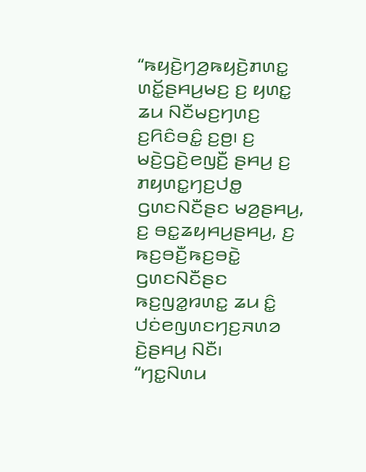“ꤒꤟꤢꤧ꤬ꤚꤤ꤬ꤒꤟꤢꤧ꤬ꤊꤛꤢ꤭ ꤛꤢꤩ꤭ꤔꤌꤣ꤬ꤗꤢ꤬ ꤢ꤬ ꤟꤛꤢ꤭ ꤘꤣ ꤡꤢꤪꤗꤢ꤬ꤚꤛꤢ꤬ ꤢ꤬ꤖꤢꤨꤋꤢꤨ꤭ ꤢ꤬ꤥ꤬꤯ ꤢ꤬ ꤗꤢꤧ꤬ꤞꤢꤧ꤬ꤕꤜꤢꤪ꤬ ꤔꤌꤣ꤬ ꤢ꤬ ꤊꤟꤛꤢ꤭ꤚꤢ꤬ꤓꤥ꤭ ꤞꤛꤢꤡꤢꤪꤔꤢ ꤗꤤ꤬ꤔꤌꤣ꤬, ꤢ꤬ ꤋꤢ꤭ꤘꤟꤌꤣ꤬ꤔꤌꤣ꤬, ꤢ꤬ ꤒꤢ꤬ꤋꤢꤪ꤬ꤒꤢ꤬ꤋꤢꤧ꤭ ꤞꤛꤢꤡꤢꤪꤔꤢ ꤒꤢ꤬ꤜꤤ꤭ꤙꤛꤢ꤭ ꤘꤣ ꤢꤨ꤭ ꤓꤢꤦꤕꤜꤛꤢꤚꤢ꤬ꤏꤛꤤ ꤢꤧ꤬ꤔꤌꤣ꤬ ꤡꤢꤪ꤯
“ꤚꤢ꤭ꤡꤛꤣ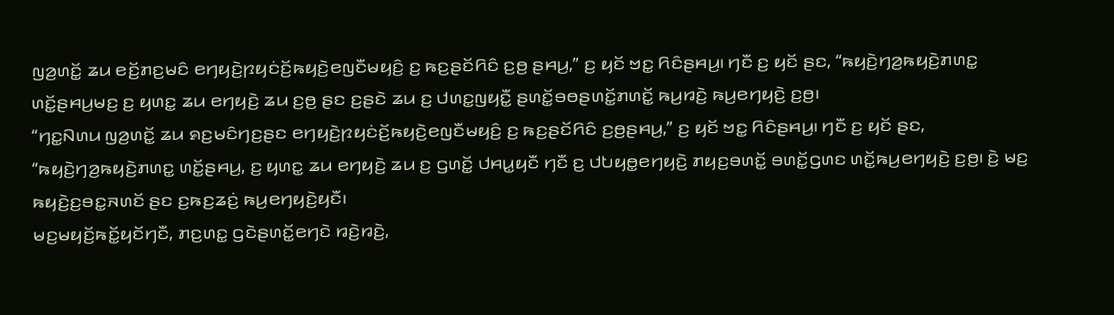ꤜꤤ꤬ꤛꤢꤩ꤭ ꤘꤣ ꤕꤢꤩ꤬ꤊꤢ꤬ꤗꤢꤨ ꤕꤚꤟꤢꤧ꤬ꤐꤟꤢꤦꤢꤩ꤬ꤒꤟꤢꤧ꤬ꤕꤜꤢꤪꤗꤟꤢꤨ꤬ ꤢ꤬ ꤒꤢ꤬ꤔꤢꤩꤖꤢꤨ ꤢ꤬ꤥ꤬ ꤔꤌꤣ꤬,” ꤢ꤬ ꤟꤢꤩ ꤠꤢ꤭ ꤖꤢꤨꤔꤌꤣ꤬꤯ ꤚꤢꤪ ꤢ꤬ ꤟꤢꤩ ꤔꤢ, “ꤒꤟꤢꤧ꤬ꤚꤤ꤬ꤒꤟꤢꤧ꤬ꤊꤛꤢ꤭ ꤛꤢꤩ꤭ꤔꤌꤣ꤬ꤗꤢ꤬ ꤢ꤬ ꤟꤛꤢ꤭ ꤘꤣ ꤕꤚꤟꤢꤧ꤬ ꤘꤣ ꤢ꤬ꤥ꤬ ꤔꤢ ꤢ꤬ꤔꤢꤧ ꤘꤣ ꤢ꤬ ꤓꤛꤢ꤭ꤜꤟꤢꤪ꤭ ꤔꤛꤢꤩ꤭ꤋꤥꤔꤛꤢꤩ꤭ꤊꤛꤢꤩ꤭ ꤒꤣ꤬ꤙꤢꤧ꤬ ꤒꤣ꤬ꤕꤚꤟꤢꤧ꤬ ꤢ꤬ꤥ꤬꤯
“ꤚꤢ꤭ꤡꤛꤣ ꤜꤤ꤬ꤛꤢꤩ꤭ ꤘꤣ ꤎꤢ꤬ꤗꤢꤨꤚꤢ꤬ꤔꤢ ꤕꤚꤟꤢꤧ꤬ꤐꤟꤢꤦꤢꤩ꤬ꤒꤟꤢꤧ꤬ꤕꤜꤢꤪꤗꤟꤢꤨ꤬ ꤢ꤬ ꤒꤢ꤬ꤔꤢꤩꤖꤢꤨ ꤢ꤬ꤥ꤬ꤔꤌꤣ꤬,” ꤢ꤬ ꤟꤢꤩ ꤠꤢ꤭ ꤖꤢꤨꤔꤌꤣ꤬꤯ ꤚꤢꤪ ꤢ꤬ ꤟꤢꤩ ꤔꤢ, “ꤒꤟꤢꤧ꤬ꤚꤤ꤬ꤒꤟꤢꤧ꤬ꤊꤛꤢ꤭ ꤛꤢꤩ꤭ꤔꤌꤣ꤬, ꤢ꤬ ꤟꤛꤢ꤭ ꤘꤣ ꤕꤚꤟꤢꤧ꤬ ꤘꤣ ꤢ꤬ ꤞꤛꤢꤩ꤭ ꤓꤌꤣ꤭ꤟꤢꤪ ꤚꤢꤪ ꤢ꤬ ꤓꤝꤟꤥ꤭ꤕꤚꤟꤢꤧ꤬ ꤊꤟꤢ꤬ꤋꤛꤢꤩ꤭ ꤋꤛꤢꤩ꤭ꤞꤛꤢ ꤛꤢꤩ꤭ꤒꤣ꤬ꤕꤚꤟꤢꤧ꤬ ꤢ꤬ꤥ꤬꤯ ꤢꤧ꤬ ꤗꤢ꤬ ꤒꤟꤢꤧ꤬ꤢ꤬ꤋꤢ꤭ꤏꤛꤢꤩ ꤔꤢ ꤢ꤬ꤒꤢ꤬ꤘꤢꤦ꤬ ꤒꤣ꤬ꤕꤚꤟꤢꤧ꤬ꤟꤢꤪ꤯
ꤗꤢ꤬ꤗꤟꤢꤩ꤬ꤒꤢꤩ꤭ꤟꤢꤩꤚꤢꤪ, ꤊꤢ꤬ꤛꤢ꤭ ꤞꤢꤧꤔꤛꤢꤩ꤭ꤕꤚꤢꤧ ꤙꤢꤧ꤬ꤙꤢꤧ꤬,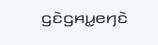ꤞꤢꤧꤞꤌꤣ꤭ꤕꤚꤢꤧ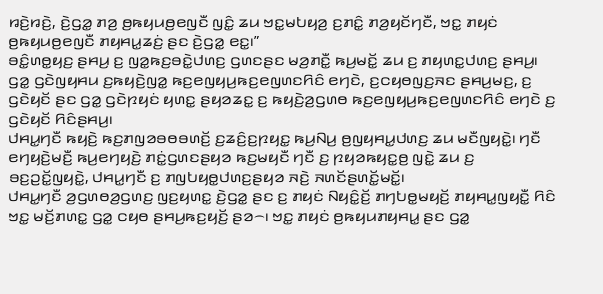ꤙꤢꤧ꤬ꤙꤢꤧ꤬, ꤢꤧ꤬ꤞꤤ꤭ ꤊꤤ꤬ ꤥ꤬ꤒꤟꤣꤥ꤬ꤕꤜꤢꤪ ꤜꤢꤨ꤭ ꤘꤣ ꤠꤢ꤭ꤗꤝꤟꤤ꤬ ꤢ꤬ꤊꤢꤨ꤭ ꤊꤤ꤬ꤟꤢꤩꤚꤢꤪ, ꤠꤢ꤭ ꤊꤟꤢꤦ ꤥ꤬ꤒꤟꤣꤥ꤬ꤕꤜꤢꤪ ꤊꤟꤌꤣ꤭ꤘꤢꤦ꤬ ꤔꤢ ꤢꤧ꤬ꤞꤤ꤭ ꤕꤢ꤭꤯”
ꤋꤢꤨ꤭ꤛꤥ꤭ꤟꤢ꤬ ꤔꤌꤣ꤬ ꤢ꤬ ꤜꤤ꤭ꤒꤢ꤬ꤋꤢꤧ꤭ꤓꤛꤢ꤬ ꤞꤛꤢꤔꤢ ꤗꤤ꤬ꤊꤢꤪ꤭ ꤒꤣ꤬ꤗꤢꤩ꤭ ꤘꤣ ꤢ꤬ ꤊꤟꤛꤢ꤭ꤓꤛꤢ꤬ ꤔꤌꤣ꤬꤯ ꤞꤤ꤭ ꤞꤢꤧꤜꤟꤌꤣ ꤢ꤬ꤒꤟꤢꤧ꤬ꤜꤤ꤭ ꤒꤢ꤬ꤕꤜꤟꤣ꤬ꤒꤢ꤬ꤕꤜꤛꤢꤖꤢꤨ ꤕꤚꤢꤧ, ꤢ꤬ꤍꤟꤥꤜꤢ꤬ꤏꤢ ꤔꤌꤣ꤬ꤗꤢ꤬, ꤢ꤬ ꤞꤢꤧꤟꤢꤩ ꤔꤢ ꤞꤤ꤭ ꤞꤢꤧꤐꤟꤢꤦ ꤟꤛꤢ꤭ ꤔꤟꤤꤘꤢ꤭ ꤢ꤬ ꤒꤟꤢꤧ꤬ꤤ꤬ꤞꤛꤥ ꤒꤢ꤬ꤕꤜꤟꤣ꤬ꤒꤢ꤬ꤕꤜꤛꤢꤖꤢꤨ ꤕꤚꤢꤧ ꤢ꤬ ꤞꤢꤧꤟꤢꤩ ꤖꤢꤨꤔꤌꤣ꤬꤯
ꤓꤌꤣ꤭ꤚꤢꤪ ꤒꤟꤢꤧ꤬ ꤒꤢ꤬ꤊꤜꤤꤋꤥꤋꤛꤢꤩ꤬ ꤢ꤬ꤘꤢꤨ꤬ꤢ꤬ꤐꤟꤢ꤭ ꤒꤣ꤬ꤡꤣ꤬ ꤥ꤬ꤜꤟꤌꤣ꤭ꤓꤛꤢ꤬ ꤘꤣ ꤗꤢꤪꤜꤟꤢꤧ꤭꤯ ꤚꤢꤪ ꤕꤚꤟꤢꤧ꤬ꤗꤢꤪ꤬ ꤒꤣ꤬ꤕꤚꤟꤢꤧ꤬ ꤊꤢꤦ꤭ꤞꤛꤢꤔꤟꤤ ꤒꤢ꤬ꤗꤟꤢꤪ ꤚꤢꤪ ꤢ꤬ ꤐꤟꤤꤒꤟꤢ꤭ꤥ꤬ ꤜꤢꤧ꤭ ꤘꤣ ꤢ꤬ ꤋꤢ꤬ꤑꤢꤩ꤭ꤜꤟꤢꤧ꤭, ꤓꤌꤣ꤭ꤚꤢꤪ ꤢ꤬ ꤊꤜꤝꤟꤥ꤭ꤓꤛꤢ꤬ꤔꤟꤤ ꤏꤢꤧ꤬ ꤏꤛꤢꤩꤔꤛꤢꤩ꤭ꤗꤢꤩ꤭꤯
ꤓꤌꤣ꤭ꤚꤢꤪ ꤤ꤬ꤞꤛꤥꤤ꤬ꤞꤛꤢ꤬ ꤜꤢ꤬ꤟꤛꤢ꤭ ꤢꤧ꤬ꤞꤤ꤭ ꤔꤢ ꤢ꤬ ꤊꤟꤢꤦ ꤡꤟꤢꤨ꤭ꤢꤩ꤬ ꤊꤚꤝꤥ꤭ꤗꤟꤢꤩ꤬ ꤊꤟꤌꤣ꤭ꤜꤟꤢꤪ꤭ ꤖꤢꤨ ꤠꤢ꤭ ꤗꤢꤩ꤬ꤊꤛꤢ꤭ ꤞꤤ꤭ ꤍꤟꤥ ꤔꤌꤣ꤬ꤒꤢ꤬ꤟꤢꤩ꤬ ꤔꤤ꤮꤯ ꤠꤢ꤭ ꤊꤟꤢꤦ ꤥ꤬ꤒꤟꤣꤊꤟꤌꤣ꤭ ꤔꤢ ꤞꤤ꤭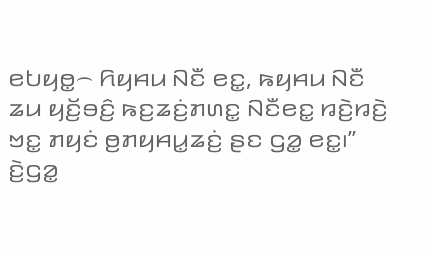ꤕꤝꤟꤥ꤭꤮ ꤖꤟꤌꤣ ꤡꤢꤪ ꤕꤢ꤭, ꤒꤟꤌꤣ ꤡꤢꤪ ꤘꤣ ꤟꤢꤩ꤬ꤋꤢꤨ꤬ ꤒꤢ꤬ꤘꤢꤦ꤬ꤊꤛꤢ꤭ ꤡꤢꤪꤕꤢ꤭ ꤙꤢꤧ꤬ꤙꤢꤧ꤬ ꤠꤢ꤭ ꤊꤟꤢꤦ ꤥ꤬ꤊꤟꤌꤣ꤭ꤘꤢꤦ꤬ ꤔꤢ ꤞꤤ꤭ ꤕꤢ꤭꤯”
ꤢꤧ꤬ꤞꤤ꤭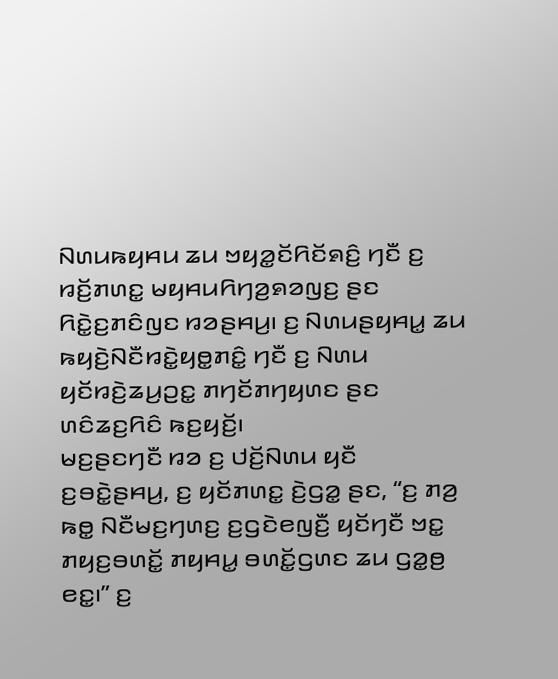ꤡꤛꤣꤒꤟꤌꤣ ꤘꤣ ꤠꤟꤤ꤭ꤢꤩꤖꤢꤩꤎꤢꤨ꤬ ꤚꤢꤪ ꤢ꤬ ꤙꤢꤩ꤬ꤊꤛꤢ꤭ ꤗꤟꤌꤣꤖꤚꤤ꤬ꤎꤤꤜꤢ꤬ ꤔꤢ ꤖꤢꤧ꤭ꤢ꤬ꤊꤢꤨꤜꤢ ꤙꤤꤔꤌꤣ꤬꤯ ꤢ꤬ ꤡꤛꤣꤔꤟꤌꤣ꤭ ꤘꤣ ꤒꤟꤢꤧ꤬ꤡꤢꤪꤙꤢꤧ꤭ꤟꤥ꤭ꤊꤢꤨ꤭ ꤚꤢꤪ ꤢ꤬ ꤡꤛꤣ ꤟꤢꤩꤙꤢꤧ꤬ꤘꤣ꤬ꤑꤢ꤭ ꤊꤚꤢꤩꤊꤚꤟꤛꤢ ꤔꤢ ꤛꤢꤨꤘꤢ꤬ꤖꤢꤨ ꤒꤢ꤬ꤟꤢꤩ꤬꤯
ꤗꤢ꤬ꤔꤢꤚꤢꤪ ꤙꤤ ꤢ꤬ ꤓꤢꤩ꤬ꤡꤛꤣ ꤟꤢꤪ ꤢ꤬ꤋꤢꤧ꤭ꤔꤌꤣ꤬, ꤢ꤬ ꤟꤢꤩꤊꤛꤢ꤭ ꤢꤧ꤬ꤞꤤ꤭ ꤔꤢ, “ꤢ꤬ ꤊꤤ꤬ ꤒꤥ꤭ ꤡꤢꤪꤗꤢ꤬ꤚꤛꤢ꤬ ꤢ꤬ꤞꤢꤧꤕꤜꤢꤪ꤬ ꤟꤢꤩꤚꤢꤪ ꤠꤢ꤭ ꤊꤟꤢ꤬ꤋꤛꤢꤩ꤭ ꤊꤟꤌꤣ꤭ ꤋꤛꤢꤩ꤭ꤞꤛꤢ ꤘꤣ ꤞꤤ꤭ꤥ꤬ ꤕꤢ꤭꤯” ꤢ꤬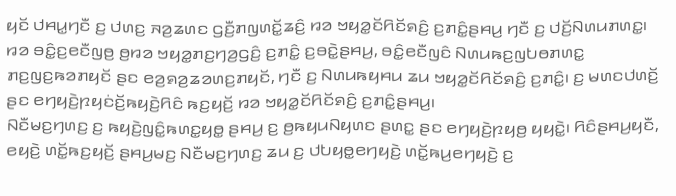ꤟꤢꤩ ꤓꤌꤣ꤭ꤚꤢꤪ ꤢ꤬ ꤓꤛꤢ꤬ ꤏꤤ꤬ꤘꤛꤢ ꤞꤢꤪ꤬ꤊꤜꤛꤢꤩ꤭ꤘꤢꤨ꤬ ꤙꤤ ꤠꤟꤤ꤭ꤢꤩꤖꤢꤩꤎꤢꤨ꤬ ꤢ꤬ꤊꤢꤨ꤭ꤔꤌꤣ꤬ ꤚꤢꤪ ꤢ꤬ ꤓꤢꤩ꤬ꤡꤛꤣꤊꤛꤢ꤭꤯
ꤙꤤ ꤋꤢꤨ꤭ꤢ꤬ꤕꤢꤪꤜꤥ꤬ ꤥ꤬ꤙꤤ ꤠꤟꤤ꤭ꤊꤢ꤬ꤚꤤ꤬ꤞꤢꤨ꤬ ꤢ꤬ꤊꤢꤨ꤭ ꤢ꤬ꤋꤢꤧ꤭ꤔꤌꤣ꤬, ꤋꤢꤨ꤭ꤕꤢꤪꤜꤢꤨ ꤡꤛꤣꤒꤢ꤬ꤜꤝꤥꤊꤛꤢ꤭ ꤊꤢ꤬ꤜꤢ꤬ꤒꤤꤊꤟꤢꤩ ꤔꤢ ꤕꤤ꤬ꤎꤤ꤬ꤘꤤꤛꤢ꤬ꤊꤟꤢꤩ, ꤚꤢꤪ ꤢ꤬ ꤡꤛꤣꤒꤟꤌꤣ ꤘꤣ ꤠꤟꤤ꤭ꤢꤩꤖꤢꤩꤎꤢꤨ꤬ ꤢ꤬ꤊꤢꤨ꤭꤯ ꤢ꤬ ꤗꤛꤢꤓꤛꤢꤩ꤬ ꤔꤢ ꤕꤚꤟꤢꤧ꤬ꤐꤟꤢꤦꤢꤩ꤬ꤒꤟꤢꤧ꤬ꤖꤢꤨ ꤒꤢ꤬ꤟꤢꤩ꤬ ꤙꤤ ꤠꤟꤤ꤭ꤢꤩꤖꤢꤩꤎꤢꤨ꤬ ꤢ꤬ꤊꤢꤨ꤭ꤔꤌꤣ꤬꤯
ꤡꤢꤪꤗꤢ꤬ꤚꤛꤢ꤬ ꤢ꤬ ꤒꤟꤢꤧ꤬ꤜꤢꤨ꤭ꤒꤛꤢ꤭ꤟꤥ꤭ ꤔꤌꤣ꤬ ꤢ꤬ ꤥ꤬ꤒꤟꤣꤡꤟꤛꤢ ꤔꤛꤢ꤭ ꤔꤢ ꤕꤚꤟꤢꤧ꤬ꤐꤟꤥ꤬ ꤟꤟꤢꤧ꤭꤯ ꤖꤢꤨꤔꤌꤣ꤬ꤟꤢꤪ, ꤕꤟꤢꤧ꤬ ꤛꤢꤩ꤭ꤒꤢ꤬ꤟꤢꤩ꤬ ꤔꤌꤣ꤬ꤗꤢ꤬ ꤡꤢꤪꤗꤢ꤬ꤚꤛꤢ꤬ ꤘꤣ ꤢ꤬ ꤓꤝꤟꤥ꤭ꤕꤚꤟꤢꤧ꤬ ꤛꤢꤩ꤭ꤒꤣ꤬ꤕꤚꤟꤢꤧ꤬ ꤢ꤬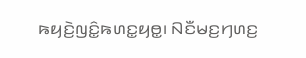ꤒꤟꤢꤧ꤬ꤜꤢꤨ꤭ꤒꤛꤢ꤭ꤟꤥ꤭꤯ ꤡꤢꤪꤗꤢ꤬ꤚꤛꤢ꤬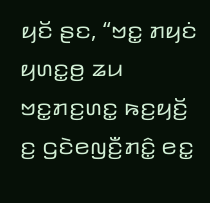ꤟꤢꤩ ꤔꤢ, “ꤠꤢ꤭ ꤊꤟꤢꤦ ꤟꤛꤢ꤭ꤥ꤬ ꤘꤣ ꤠꤢ꤭ꤊꤢ꤬ꤛꤢ꤭ ꤒꤢ꤬ꤟꤢꤩ꤬ ꤢ꤬ ꤞꤢꤧꤕꤜꤢꤪ꤬ꤊꤢꤨ꤭ ꤕꤢ꤭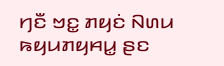ꤚꤢꤪ ꤠꤢ꤭ ꤊꤟꤢꤦ ꤡꤛꤣ ꤒꤟꤣꤊꤟꤌꤣ꤭ ꤔꤢ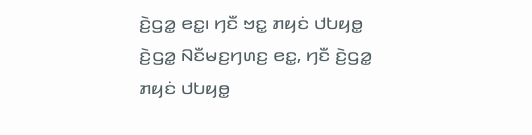ꤢꤧ꤬ꤞꤤ꤭ ꤕꤢ꤭꤯ ꤚꤢꤪ ꤠꤢ꤭ ꤊꤟꤢꤦ ꤓꤝꤟꤥ꤭ ꤢꤧ꤬ꤞꤤ꤭ ꤡꤢꤪꤗꤢ꤬ꤚꤛꤢ꤬ ꤕꤢ꤭, ꤚꤢꤪ ꤢꤧ꤬ꤞꤤ꤭ ꤊꤟꤢꤦ ꤓꤝꤟꤥ꤭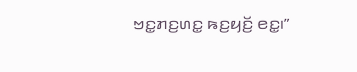ꤠꤢ꤭ꤊꤢ꤬ꤛꤢ꤭ ꤒꤢ꤬ꤟꤢꤩ꤬ ꤕꤢ꤭꤯”